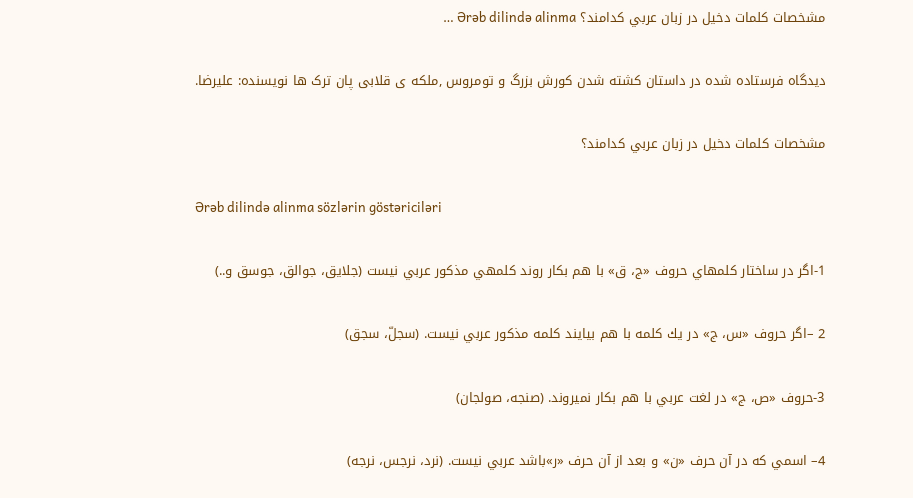مشخصات كلمات دخيل در زبان عربي كدامند؟ Ərəb dilində alinma …

دیدگاه فرستاده شده در داستان کشته شدن کورش بزرگ و تومروس ,ملکه ی قلابی پان ترک ها نویسنده: علیرضا.

مشخصات كلمات دخيل در زبان عربي كدامند؟

Ərəb dilində alinma sözlərin göstəriciləri

1-اگر در ساختار كلمهاي حروف «ج، ق» با هم بكار روند كلمهي مذكور عربي نيست (جلايق، جوالق، جوسق و..)

2 –اگر حروف «س، ج» در يك كلمه با هم بيايند كلمه مذكور عربي نيست. (سجلّ، سجق)

3-حروف «ص، ج» در لغت عربي با هم بكار نميروند. (صنجه، صولجان)

4– اسمي كه در آن حرف «ن» و بعد از آن حرف «ر»باشد عربي نيست. (نرد، نرجس، نرجه)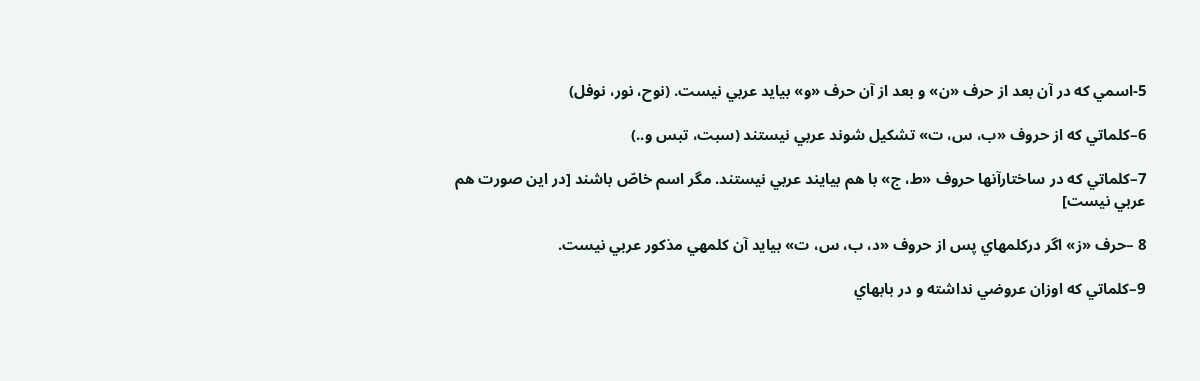5-اسمي كه در آن بعد از حرف «ن» و بعد از آن حرف «و» بيايد عربي نيست. (نوح، نور، نوفل)

6–كلماتي كه از حروف «ب، س، ت» تشكيل شوند عربي نيستند (سبت، تبس و..)

7–كلماتي كه در ساختارآنها حروف «ط، ج» با هم بيايند عربي نيستند. مگر اسم خاصّ باشند [در اين صورت هم عربي نيست]

8 –حرف «ز» اگر دركلمهاي پس از حروف «د، ب، س، ت» بيايد آن كلمهي مذكور عربي نيست.

9–كلماتي كه اوزان عروضي نداشته و در بابهاي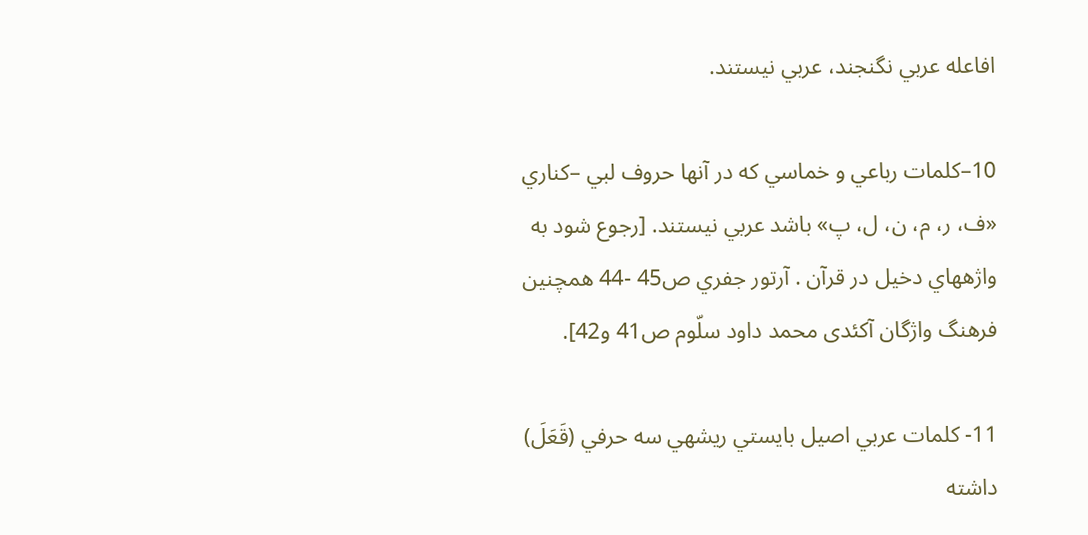افاعله عربي نگنجند، عربي نيستند.

10–كلمات رباعي و خماسي كه در آنها حروف لبي –كناري «ف، ر، م، ن، ل، پ» باشد عربي نيستند. [رجوع شود به واژههاي دخيل در قرآن . آرتور جفري ص45 -44 همچنين فرهنگ واژگان آکئدی محمد داود سلّوم ص41 و42].

11- كلمات عربي اصيل بايستي ريشهي سه حرفي (قَعَلَ) داشته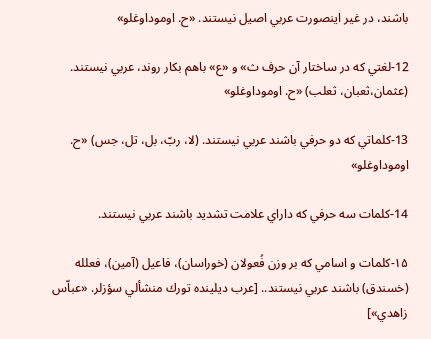باشند، در غير اينصورت عربي اصيل نيستند. «ح. اوموداوغلو»

12-لغتي كه در ساختار آن حرف ث» و «ع» باهم بكار روند، عربي نيستند. (عثمان،‌ثعبان، ثعلب) «ح. اوموداوغلو»

13-كلماتي كه دو حرفي باشند عربي نيستند. (لا، ربّ، بل، تل، جس) «ح. اوموداوغلو»

14-كلمات سه حرفي كه داراي علامت تشديد باشند عربي نيستند.

۱۵-كلمات و اسامي كه بر وزن فُعولان (خوراسان)،‌ فاعيل (آمين)، فعلله (خسندق) باشند عربي نيستند.. [عرب ديلينده تورك منشألي سؤزلر. «عباّس زاهدي»]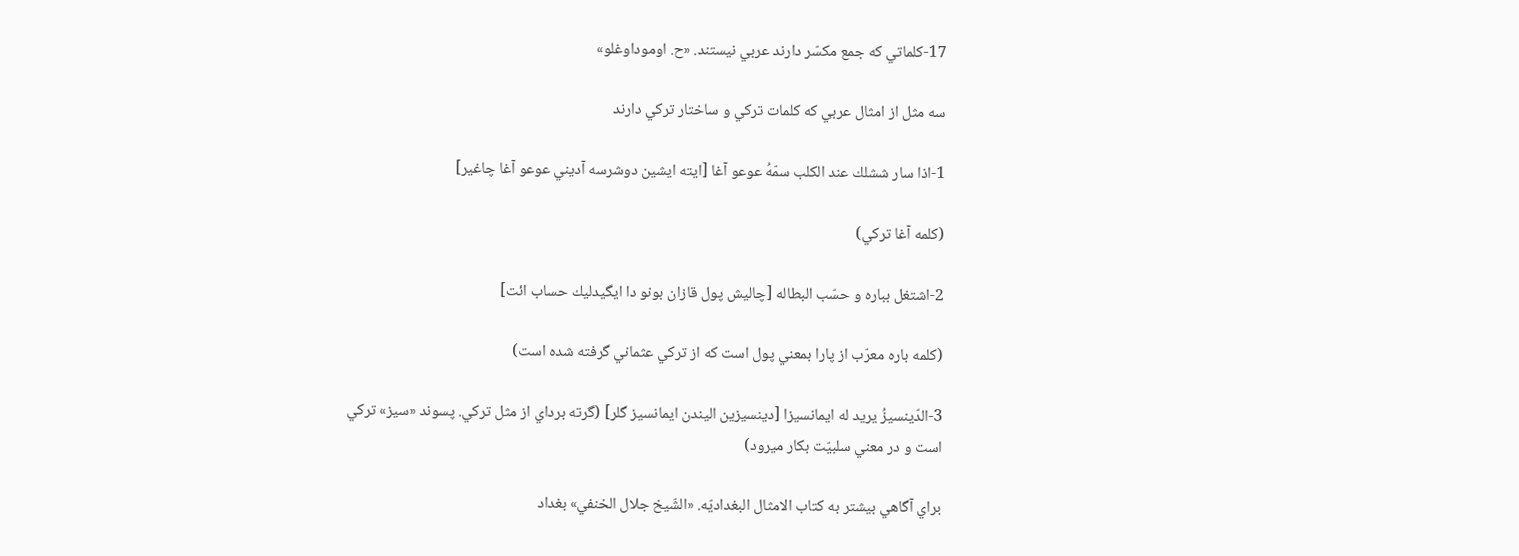17-كلماتي كه جمع مكسّر دارند عربي نيستند. «ح. اوموداوغلو»

سه مثل از امثال عربي كه كلمات تركي و ساختار تركي دارند

1-اذا سار ششلك عند الكلب سمّهُ عوعو آغا [ايته ايشين دوشرسه آديني عوعو آغا چاغير]

(كلمه آغا تركي)

2-اشتغل بباره و حسّب البطاله [چاليش پول قازان بونو دا ايگيدليك حساب ائت]

(كلمه باره معرّب از پارا بمعني پول است كه از تركي عثماني گرفته شده است)

3-الدّينسيزُ يريد له ايمانسيزا [دينسيزين اليندن ايمانسيز گلر] (گرته برداي از مثل تركي. پسوند «سيز» تركي است و در معني سلبيّت بكار ميرود)

براي آگاهي بيشتر به كتاب الامثال البغداديّه. «الشّيخ جلال الخنفي» بغداد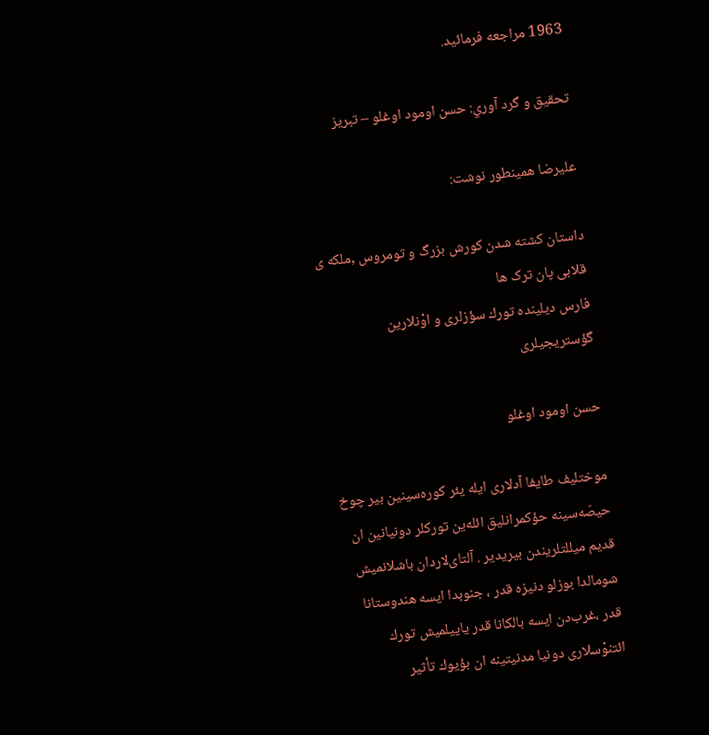1963 مراجعه فرمائيد.

تحقيق و گرد آوري: حسن اومود اوغلو – تبريز

علیرضا همینطور نوشت:

داستان کشته شدن کورش بزرگ و تومروس ,ملکه ی قلابی پان ترک ها
فارس دیلینده تورك سؤزلری و اوْنلارین گؤستریجیلری

حسن اومود اوغلو

موختلیف طایفا آدلاری ایله یئر كوره‌سینین بیر چوخ حیصّه‌سینه حؤكمرانلیق ائله‌ین توركلر دونیانین ان قدیم میللتلریندن بیریدیر . آلتای‌لاردان باشلانمیش شومالدا بوزلو دنیزه قدر ، جنوبدا ایسه هندوستانا قدر ،‌غرب‌دن ایسه بالكانا قدر یاییلمیش تورك ائتنوْسلاری دونیا مدنیتینه ان بؤیوك تأثیر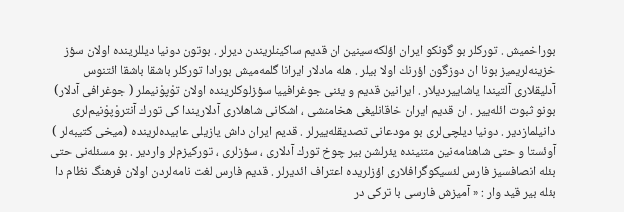بوراخمیش . توركلر بو گونكو ایران اؤلكه‌سینین ان قدیم ساكینلریندن دیرلر . بوتون دونیا دیللرینده اولان سؤز خزینه‌لریمیز بونا ان دوزگون اؤرنك اولا بیلر . هله مادلار ایرانا گلمه‌میش بورادا توركلر باشقا باشقا ائتنوس آدلیقلاری آلتیندا یاشاییردیلار . ایرانین قدیم و یئنی جوغرافییا سؤ‍زلوكلرینده اولان توْپوْنیملر ( جوغرافی آدلار) بونو ثبوت ائله‌ییر . ان قدیم ایران خاقانلیغی هخامنشی ، اشكانی شاهلاری آدلاریندا كی تورك آنتروْپوْنیم‌لری دانیلمازدیر . دونیا دیلچی‌لری بو مودعانی تصدیقله‌ییرلر . قدیم ایران داش یازیلی عابیده‌لرینده (میخی كتیبه‌لر ) آوئستا و حتی شاهنامه‌نین متنینده یئرلشن بیر چوخ تورك آدلاری ، سؤزلری ، توركیزم‌لر واردیر . بو مسئله‌نی حتی بئله انصافسیز فارس لئسیكوگرافلاری اؤزلریده اعتراف ائدیرلر . قدیم فارس لغت‌ نامه‌لردن اولان فرهنگ نظام ‌دا بئله بیر قید وار : « آمیزش فارسی با تركی در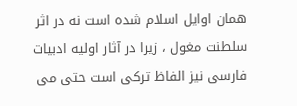همان اوایل اسلام شده است نه در اثر سلطنت مغول ، زیرا در آثار اولیه ادبیات فارسی نیز الفاظ تركی است حتی می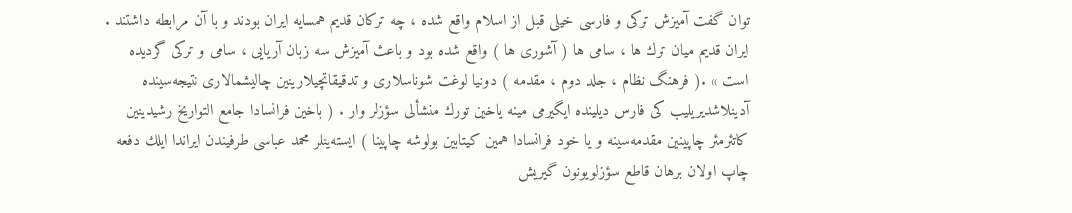توان گفت آمیزش تركی و فارسی خیلی قبل از اسلام واقع شده ، چه تركان قدیم همسایه ایران بودند و با آن مرابطه داشتند . ایران قدیم میان ترك ها ، ‌سامی ها ( آشوری ها ) واقع شده بود و باعث آمیزش سه زبان آریایی ، سامی و تركی گردیده است » .( فرهنگ نظام ، جلد دوم ، مقدمه ) دونیا لوغت شوناسلاری و تدقیقاتچیلارینین چالیشمالاری نتیجه‌سینده آدینلاشدیریلیب كی فارس دیلینده ایگیرمی مینه یاخین تورك منشألی سؤزلر وار . ( باخین فرانسادا جامع التواریخ رشیدینین كاتئرمئر چاپینین مقدمه‌سینه و یا خود فرانسادا همین كیتابین بولوشه چاپینا ) ایسته‌ینلر محمد عباسی طرفیندن ایراندا ایلك دفعه چاپ اولان برهان قاطع سؤزلویونون گیریش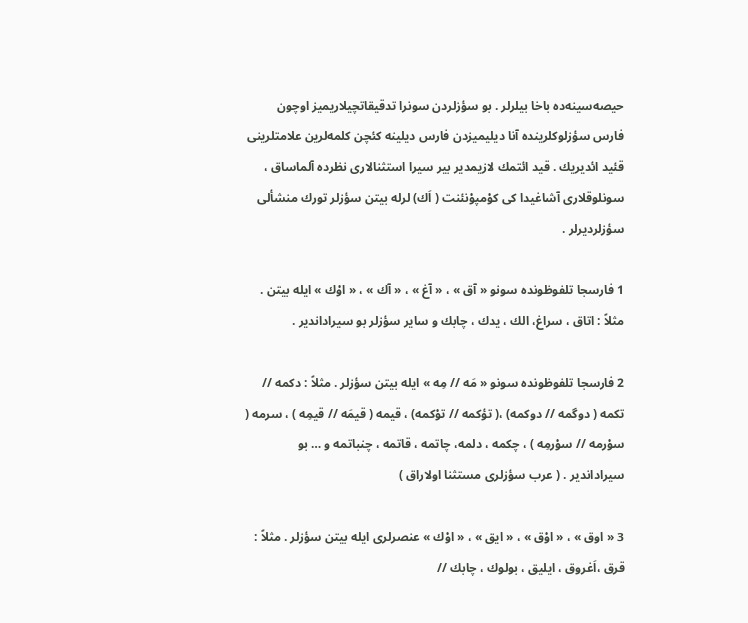حیصه‌سینه‌ده باخا بیلرلر . بو سؤزلردن سونرا تدقیقاتچیلاریمیز اوچون فارس سؤزلوكلرینده آنا دیلیمیزدن فارس دیلینه كئچن كلمه‌لرین علامتلرینی قئید ائدیریك . قید ائتمك لازیمدیر بیر سیرا استثنالاری نظرده آلماساق ، سونلوقلاری آشاغیدا كی كوْمپوْنئنت‌ ( اَك) لرله بیتن سؤزلر تورك منشألی سؤزلردیرلر .

1 فارسجا تلفوظونده سونو « آق » ، « آغ » ، « آك » ، « اوْك » ایله بیتن . مثلاً : اتاق ، سراغ، الك ، یدك ، چابك و سایر سؤزلر بو سیراداندیر .

2 فارسجا تلفوظونده سونو « مَه // مِه » ایله بیتن سؤزلر . مثلاً : دكمه // تكمه ( دوگمه // دوكمه) ،( تؤكمه // توْكمه) ، قیمه ( قیمَه // قیمِه ) ، سرمه ( سوْرمه // سوْرمِه ) ، چكمه ، دلمه، چاتمه ، قاتمه ، چنباتمه و … بو سیراداندیر . ( عرب سؤزلری مستثنا اولاراق )

3 « اوق » ، « اوْق » ، « ایق » ، « اوْك » عنصرلری ایله بیتن سؤزلر . مثلاً : قرق ،اَغروق ، ایلیق ، بولوك ، چابك //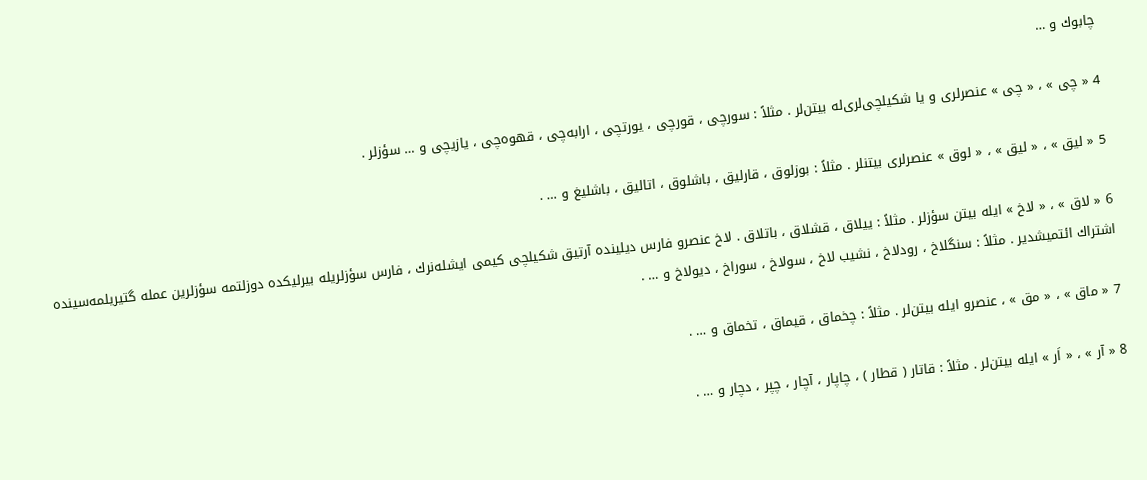چابوك و …

4 « چی » ، « چی » عنصرلری و یا شكیلچی‌لری‌له بیتن‌لر . مثلاً : سورچی ، قورچی ، یورتچی ، ارابه‌چی ، قهوه‌چی ، یازیچی و … سؤزلر .

5 « لیق » ، « لیق » ، « لوق » عنصرلری بیتنلر . مثلاً : بوزلوق ، قارلیق ، باشلوق ، اتالیق ، باشلیغ و … .

6 « لاق » ، « لاخ » ایله بیتن سؤزلر . مثلاً : ییلاق ، قشلاق ، باتلاق . لاخ عنصرو فارس دیلینده آرتیق شكیلچی كیمی ایشله‌نرك ، فارس سؤزلریله بیرلیكده دوزلتمه سؤزلرین عمله گتیریلمه‌سینده اشتراك ائتمیشدیر . مثلاً : سنگلاخ ، رودلاخ ، نشیب لاخ ، سولاخ ، سوراخ ، دیولاخ و … .

7 « ماق » ، « مق » ، عنصرو ایله بیتن‌لر . مثلاً : چخماق ، قیماق ، تخماق و … .

8 « آر » ، « اَر » ایله بیتن‌لر . مثلاً : قاتار ( قطار ) ، چاپار ، آچار ، چپر ، دچار و … .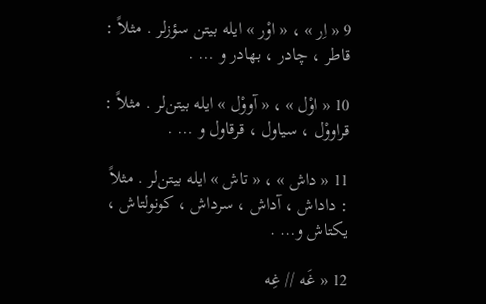9 « اِر » ، « اوْر » ایله بیتن سؤزلر . مثلاً : قاطر ، چادر ، بهادر و … .

10 « اوْل » ، « آووْل » ایله بیتن‌لر . مثلاً : قراووْل ، سیاول ، قرقاول و … .

11 « داش » ، « تاش » ایله بیتن‌لر . مثلاً : داداش ، آداش ، سرداش ، كونولتاش ، یكتاش و… .

12 « غَه // غِه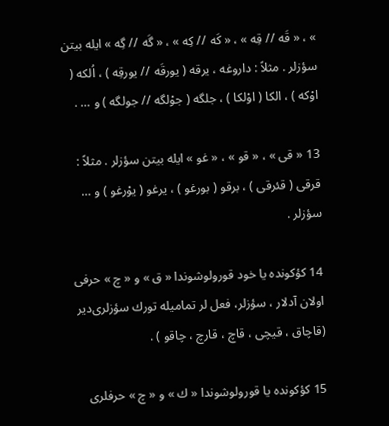» ، « قَه // قِه » ، « كَه // كِه » ، « گَه // گِه » ایله بیتن سؤزلر . مثلاً : داروغه ، یرقه ( یورقَه // یورقِه ) ، اُلكه ( اوْكه ) ، الكا ( اوْلكا ) ، جلگه ( جوْلگه // جولگه ) و … .

13 « قی » ، « قو » ، « غو » ایله بیتن سؤزلر . مثلاً : قرقی ( قئرقی ) ، برقو ( بورغو ) ، یرغو ( یوْرغو ) و … سؤزلر .

14 كؤكونده یا خود قورولوشوندا « ق » و « چ » حرفی اولان آدلار ، سؤزلر، فعل لر تمامیله تورك سؤزلری‌دیر (قاچاق ، قیچی ، قاچ ، قارچ ، چاقو ) .

15 كؤكونده یا قورولوشوندا « ك » و « چ » حرفلری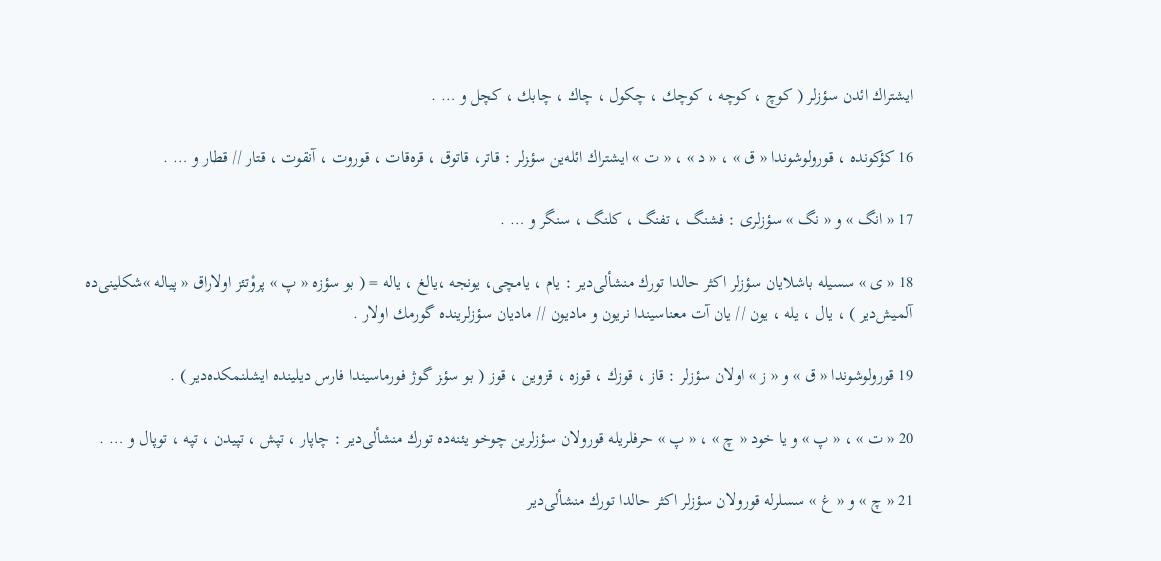ایشتراك ائدن سؤزلر ( كوچ ، كوچه ، كوچك ، چكول ، چاك ، چابك ، كچل و … .

16 كؤكونده ، قورولوشوندا « ق » ، « د » ، « ت » ایشتراك ائله‌ین سؤ‍زلر : قاتر، قاتوق ، قره‌قات ، قوروت ، آنقوت ، قتار // قطار و … .

17 « انگ » و « نگ » سؤزلری : فشنگ ، تفنگ ، كلنگ ، سنگر و … .

18 « ی » سسیله باشلایان سؤزلر اكثر حالدا تورك منشألی‌دیر : یام ، یامچی، یونجه ،یالغ ، یاله = ( بو سؤزه « پ » پروْتئز اولاراق « پیاله »شكلینی‌ده آلمیش‌دیر ) ، یال ، یله ، یون // یان آت معناسیندا نریون و مادیون // مادیان سؤزلرینده گورمك اولار .

19 قورولوشوندا « ق » و « ز » اولان سؤزلر : قاز ، قوزك ، قوزه ، قزوین ، قوز ( بو سؤ‍ز گوژ فورماسیندا فارس دیلینده ایشلنمكده‌دیر ) .

20 « ت » ، « پ » و یا خود « چ » ، « پ » حرفلریله قورولان سؤزلرین چوخو یئنه‌ده تورك منشألی‌دیر : چاپار ، تپش ، تپیدن ، تپه ، توپال و … .

21 « چ » و « غ » سسلرله قورولان سؤزلر اكثر حالدا تورك منشألی‌دیر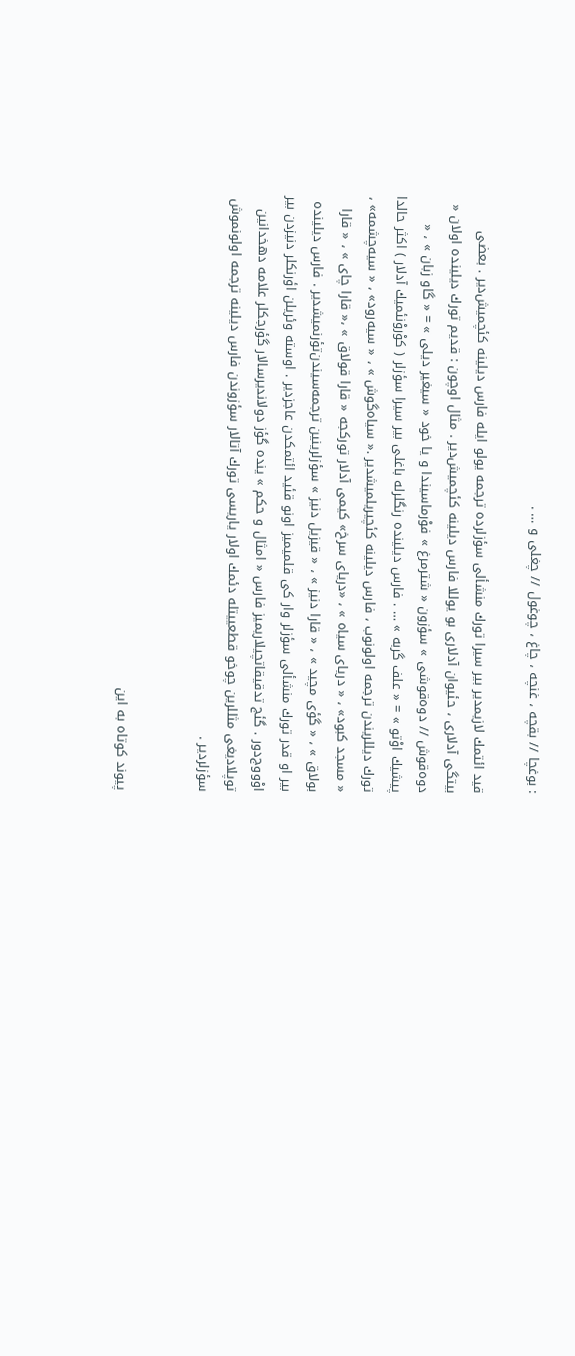: بوغچا // بقچه ، غنچه ،‌ چاغ ، چوغول // چغلی و … .

قید ائتمك لازیمدیر بیر سیرا تورك منشألی سؤزلرده ترجمه یولو ایله فارس دیلینه كئچمیش‌دیر . بعضی بیتگی آدلاری ، حئیوان آدلاری بو یوللا فارس دیلینه كئچمیش‌دیر . مثال اوچون : قدیم تورك دیلینده اولان « دوه‌قوش // دوه‌قوشی » سؤزون « شترمرغ » فوْرماسیندا و یا خود « سیغیر دیلی » = « گاو زبان » ، « پیشیك اوْتو » = « علف گربه » … . فارس دیلینده رنگلرله باغلی بیر سیرا سؤزلر ( كوْروْنئمیك آدلار ) اكثر حالدا تورك دیللریندن ترجمه اولونوب ، فارس دیلینه كئچیریلمیشدیر .« سیاه‌گوش » ، « سیه‌رود» ، « سیه‌چشمه» ، « مسجد كبود» ، « دریای سیاه » ، «دریای سرخ» كیمی آدلار توركجه « قارا قولاق » ،« قارا چای » ، « قارا بولاق » ، « گؤی مچید » ، « قارا دنیز » ، « قیزیل دنیز » سؤزلرینین ترجمه‌سیندن‌تؤرنمیشدیر . فارس دیلینده بیر او قدر تورك منشألی سؤزلر وار كی قلمیمیز اونو قئید ائتمكدن عاجزدیر . اوسته وئریلن اؤرنكلر دنیزدن بیر اوْووج‌دور . گئج تدقیقاتچیلاریمیز فارس « امثال و حكم » ینده گؤز دولاندیرسالار گؤرجكلر علامه دهخدانین توپلادیغی مثللرین چوخو قطعییتله دئمك اولار یاریسی تورك آتالار سؤزوندن فارس دیلینه ترجمه اولونموش سؤزلردیر .


پیوند کوتاه به این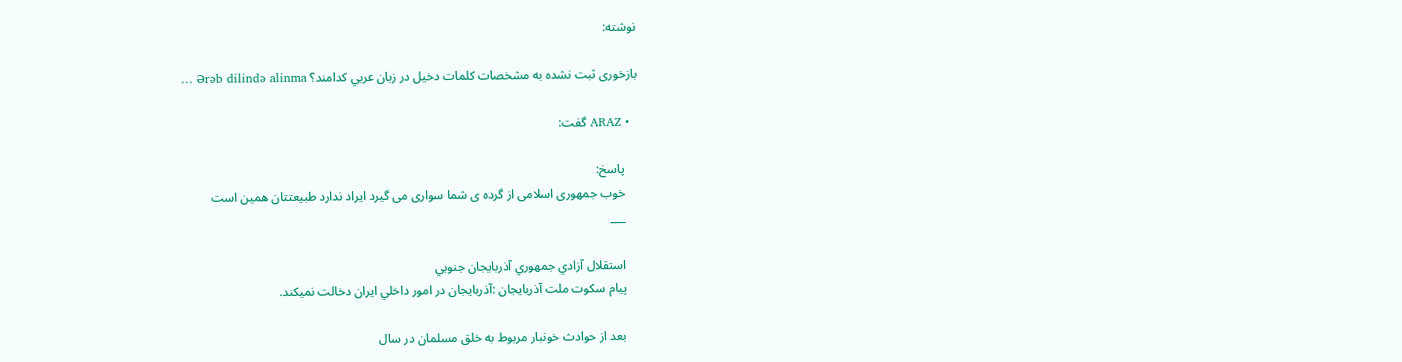نوشته:

بازخوری ثبت نشده به مشخصات كلمات دخيل در زبان عربي كدامند؟ Ərəb dilində alinma …

  • ARAZ گفت:

    پاسخ:
    خوب جمهوری اسلامی از گرده ی شما سواری می گیرد ایراد ندارد طبیعتتان همین است
    ___

    استقلال آزادي جمهوري آذربايجان جنوبي
    پيام سکوت ملت آذربايجان :آذربايجان در امور داخلي ايران دخالت نميکند.

    بعد از حوادث خونبار مربوط به خلق مسلمان در سال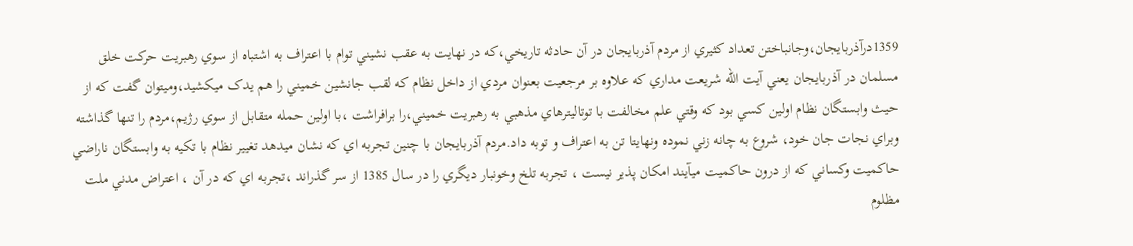1359درآذربايجان،وجانباختن تعداد کثيري از مردم آذربايجان در آن حادثه تاريخي،که در نهايت به عقب نشيني توام با اعتراف به اشتباه از سوي رهبريت حرکت خلق مسلمان در آذربايجان يعني آيت الله شريعت مداري که علاوه بر مرجعيت بعنوان مردي از داخل نظام که لقب جانشين خميني را هم يدک ميکشيد،وميتوان گفت که از حيث وابستگان نظام اولين کسي بود که وقتي علم مخالفت با توتاليترهاي مذهبي به رهبريت خميني،را برافراشت ،با اولين حمله متقابل از سوي رژيم،مردم را تنها گذاشته وبراي نجات جان خود، شروع به چانه زني نموده ونهايتا تن به اعتراف و توبه داد.مردم آذربايجان با چنين تجربه اي که نشان ميدهد تغيير نظام با تکيه به وابستگان ناراضي حاکميت وکساني که از درون حاکميت ميآيند امکان پذير نيست ، تجربه تلخ وخونبار ديگري را در سال 1385 از سر گذراند ،تجربه اي که در آن ، اعتراض مدني ملت مظلوم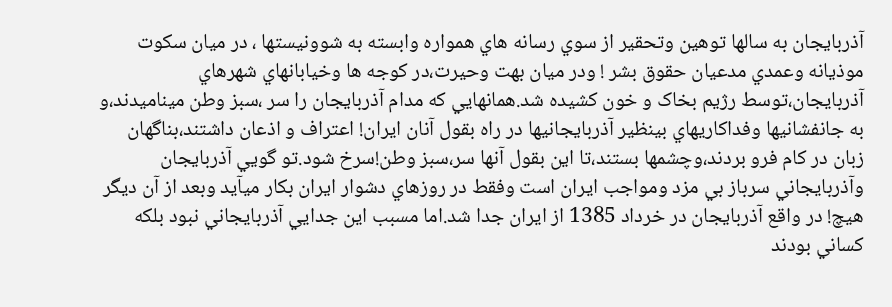آذربايجان به سالها توهين وتحقير از سوي رسانه هاي همواره وابسته به شوونيستها ، در ميان سکوت موذيانه وعمدي مدعيان حقوق بشر ! ودر ميان بهت وحيرت،در کوجه ها وخيابانهاي شهرهاي آذربايجان،توسط رژيم بخاک و خون کشيده شد.همانهايي که مدام آذربايجان را سر ،سبز وطن ميناميدند،و به جانفشانيها وفداکاريهاي بينظير آذربايجانيها در راه بقول آنان ايران! اعتراف و اذعان داشتند،بناگهان زبان در کام فرو بردند،وچشمها بستند،تا اين بقول آنها سر،سبز وطن!سرخ شود.تو گويي آذربايجان وآذربايجاني سرباز بي مزد ومواجب ايران است وفقط در روزهاي دشوار ايران بکار ميآيد وبعد از آن ديگر هيچ! در واقع آذربايجان در خرداد 1385 از ايران جدا شد.اما مسبب اين جدايي آذربايجاني نبود بلکه کساني بودند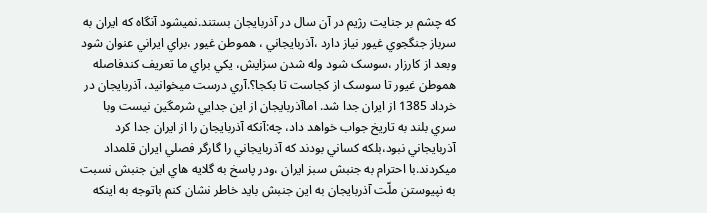که چشم بر جنايت رژيم در آن سال در آذربايجان بستند.نميشود آنگاه که ايران به سرباز جنگجوي غيور نياز دارد ،آذربايجاني ، هموطن غيور ،براي ايراني عنوان شود وبعد از کارزار ،سوسک شود وله شدن سزايش، يکي براي ما تعريف کندفاصله هموطن غيور تا سوسک از کجاست تا بکجا؟.آري درست ميخوانيد، آذربايجان در خرداد 1385 از ايران جدا شد. اماآذربايجان از اين جدايي شرمگين نيست وبا سري بلند به تاريخ جواب خواهد داد، چه:آنکه آذربايجان را از ايران جدا کرد آذربايجاني نبود،بلکه کساني بودند که آذربايجاني را گارگر فصلي ايران قلمداد ميکردند.با احترام به جنبش سبز ايران ،ودر پاسخ به گلايه هاي اين جنبش نسبت به نپيوستن ملّت آذربايجان به اين جنبش بايد خاطر نشان کنم باتوجه به اينکه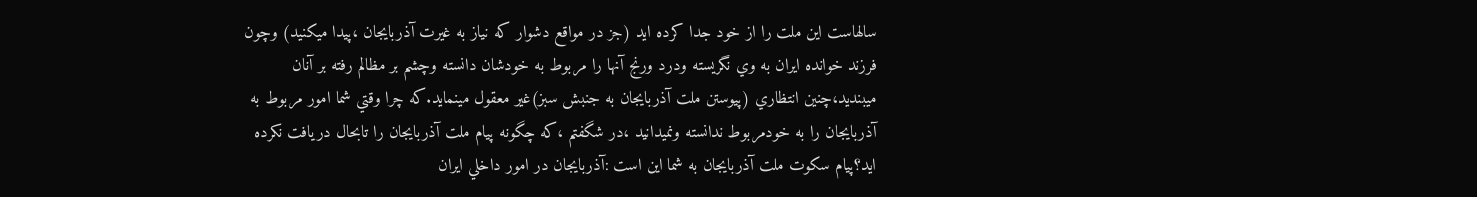سالهاست اين ملت را از خود جدا کرده ايد (جز در مواقع دشوار که نياز به غيرت آذربايجان ،پيدا ميکنيد) وچون فرزند خوانده ايران به وي نگريسته ودرد ورنج آنها را مربوط به خودشان دانسته وچشم بر مظالم رفته بر آنان ميبنديد،چنين انتظاري (پيوستن ملت آذربايجان به جنبش سبز)غير معقول مينمايد.که چرا وقتي شما امور مربوط به آذربايجان را به خودمربوط ندانسته ونميدانيد ،در شگفتم ،که چگونه پيام ملت آذربايجان را تابحال دريافت نکرده ايد؟پيام سکوت ملت آذربايجان به شما اين است :آذربايجان در امور داخلي ايران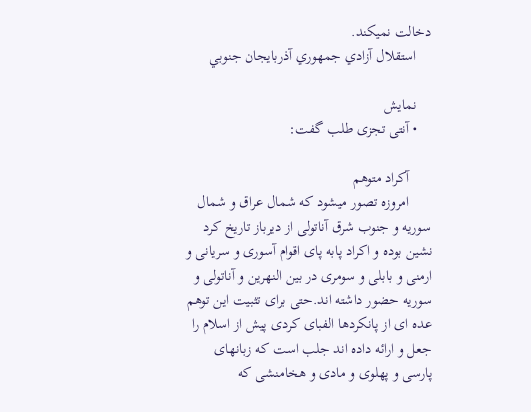دخالت نميکند.
    استقلال آزادي جمهوري آذربايجان جنوبي

    نمایش
    • آنتی تجزی طلب گفت:

      آکراد متوهم
      امروزه تصور میشود که شمال عراق و شمال سوریه و جنوب شرق آناتولی از دیرباز تاریخ کرد نشین بوده و اکراد پابه پای اقوام آسوری و سریانی و ارمنی و بابلی و سومری در بین النهرین و آناتولی و سوریه حضور داشته اند.حتی برای تثبیت این توهم عده ای از پانکردها الفبای کردی پیش از اسلام را جعل و ارائه داده اند جلب است که زبانهای پارسی و پهلوی و مادی و هخامنشی که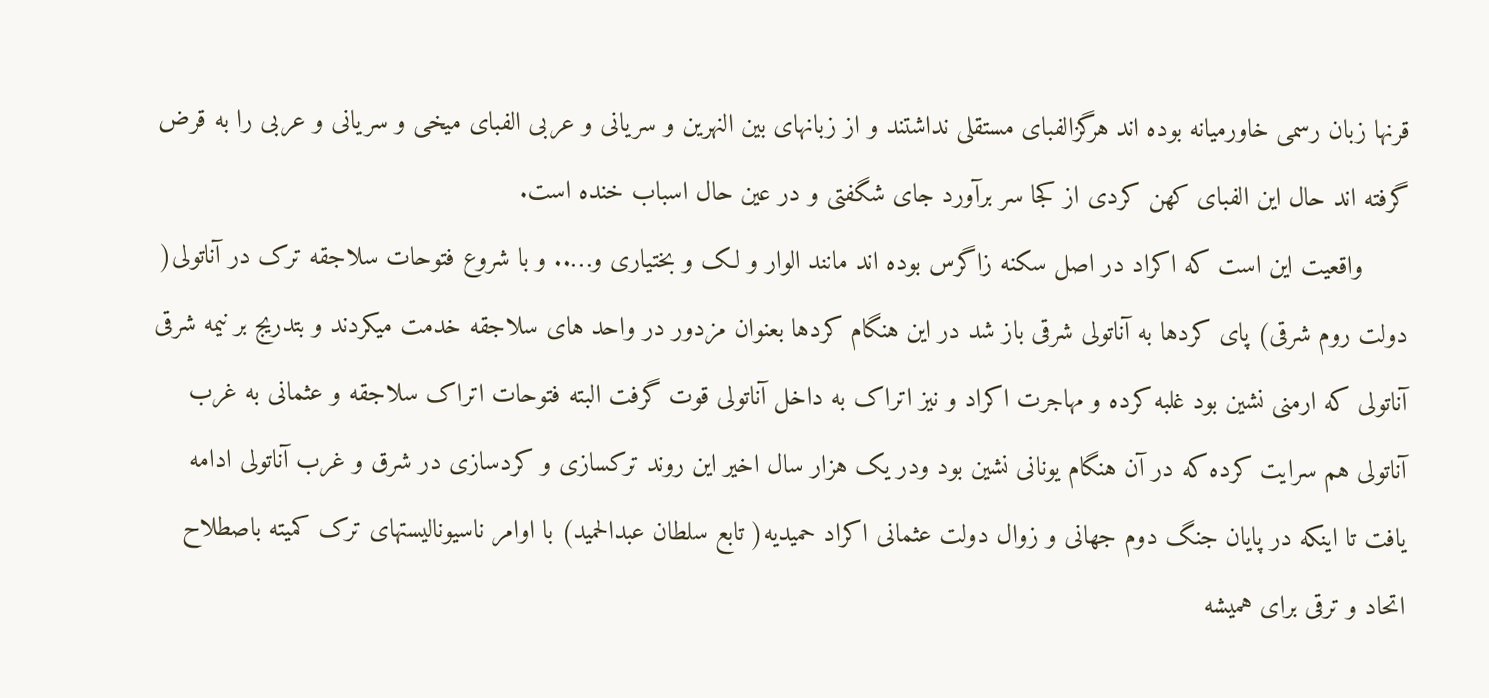قرنها زبان رسمی خاورمیانه بوده اند هرگزالفبای مستقلی نداشتند و از زبانهای بین النهرین و سریانی و عربی الفبای میخی و سریانی و عربی را به قرض گرفته اند حال این الفبای کهن کردی از کجا سر برآورد جای شگفتی و در عین حال اسباب خنده است.
      واقعیت این است که اکراد در اصل سکنه زاگرس بوده اند مانند الوار و لک و بختیاری و….. و با شروع فتوحات سلاجقه ترک در آناتولی( دولت روم شرقی) پای کردها به آناتولی شرقی باز شد در این هنگام کردها بعنوان مزدور در واحد های سلاجقه خدمت میکردند و بتدریج بر نیمه شرقی آناتولی که ارمنی نشین بود غلبه کرده و مهاجرت اکراد و نیز اتراک به داخل آناتولی قوت گرفت البته فتوحات اتراک سلاجقه و عثمانی به غرب آناتولی هم سرایت کرده که در آن هنگام یونانی نشین بود ودر یک هزار سال اخیر این روند ترکسازی و کردسازی در شرق و غرب آناتولی ادامه یافت تا اینکه در پایان جنگ دوم جهانی و زوال دولت عثمانی اکراد حمیدیه( تابع سلطان عبدالحمید) با اوامر ناسیونالیستهای ترک کمیته باصطلاح اتحاد و ترقی برای همیشه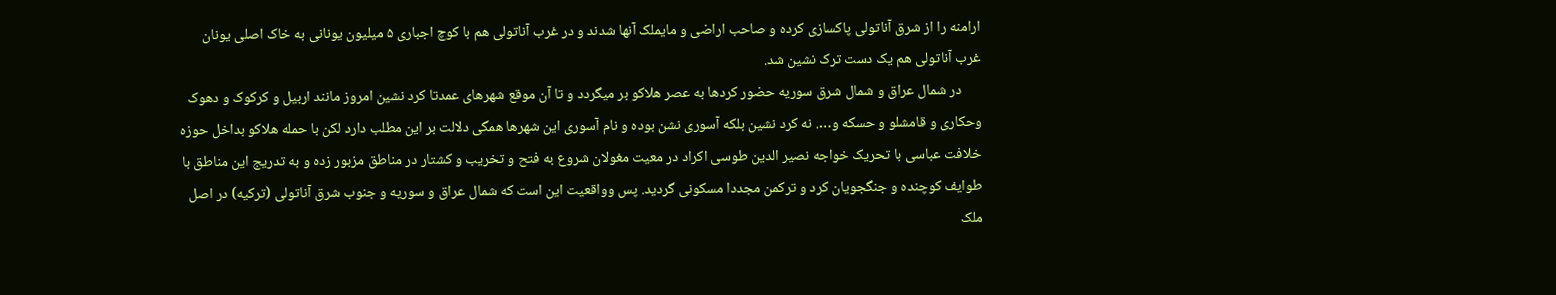ارامنه را از شرق آناتولی پاکسازی کرده و صاحب اراضی و مایملک آنها شدند و در غرب آناتولی هم با کوچ اجباری ۵ میلیون یونانی به خاک اصلی یونان غرب آناتولی هم یک دست ترک نشین شد.
      در شمال عراق و شمال شرق سوریه حضور کردها به عصر هلاکو بر میگردد و تا آن موقع شهرهای عمدتا کرد نشین امروز مانند اربیل و کرکوک و دهوک وحکاری و قامشلو و حسکه و…. نه کرد نشین بلکه آسوری نشن بوده و نام آسوری این شهرها همگی دلالت بر این مطلب دارد لکن با حمله هلاکو بداخل حوزه خلافت عباسی با تحریک خواجه نصیر الدین طوسی اکراد در معیت مغولان شروع به فتح و تخریب و کشتار در مناطق مزبور زده و به تدریج این مناطق با طوایف کوچنده و جنگجویان کرد و ترکمن مجددا مسکونی گردید. پس وواقعیت این است که شمال عراق و سوریه و جنوب شرق آناتولی (ترکیه) در اصل ملک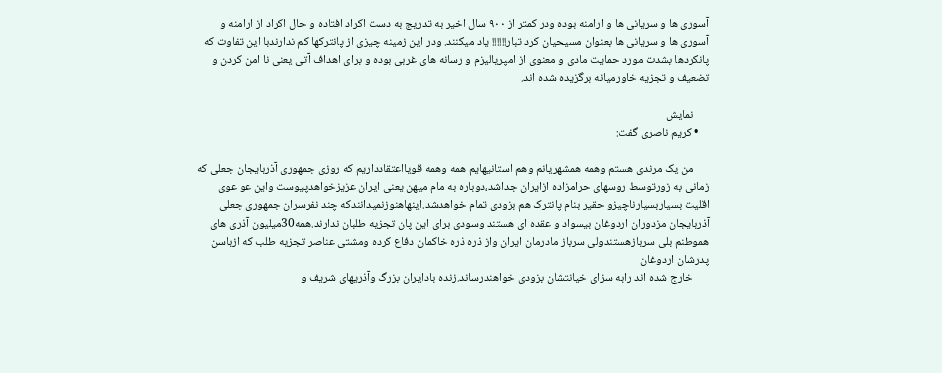آسوری ها و سریانی ها و ارامنه بوده ودر کمتر از ۹۰۰ سال اخیر به تدریج به دست اکراد افتاده و حال اکراد از ارامنه و آسوری ها و سریانی ها بعنوان مسیحیان کرد تبار!!!!!! یاد میکنند. ودر این زمینه چیزی از پانترکها کم ندارندبا این تفاوت که پانکردها بشدت مورد حمایت مادی و معنوی از امپریالیزم و رسانه های غربی بوده و برای اهداف آتی یعنی نا امن کردن و تضعیف و تجزیه خاورمیانه برگزیده شده اند.

      نمایش
    • کریم ناصری گفت:

      من یک مرندی هستم وهمه همشهریانم وهم استانیهایم همه وهمه قویااعتقادداریم که روزی جمهوری آذربایجان جعلی که زمانی به زورتوسط روسهای حرامزاده ازایران جداشد،دوباره به مام میهن یعنی ایران عزیزخواهدپیوست واین عو عوی اقلیت بسیاربسیارناچیزو حقیر بنام پانترک هم بزودی تمام خواهدشد.اینهاهنوزنمیدانندکه چند نفرسران جمهوری جعلی آذربایجان مزدوران اردوغان بیسواد و عقده ای هستند وسودی برای این پان تجزیه طلبان ندارند.همه30میلیون آذری های هموطنم بلی سربازهستندولی سرباز مادرمان ایران واز ذره ذره خاکمان دفاع کرده ومشتی عناصر تجزیه طلب که ازباسن پدرشان اردوغان
      خارج شده اند رابه سزای خیانتشان بزودی خواهندرساند.زنده بادایران بزرگ وآذریهای شریف و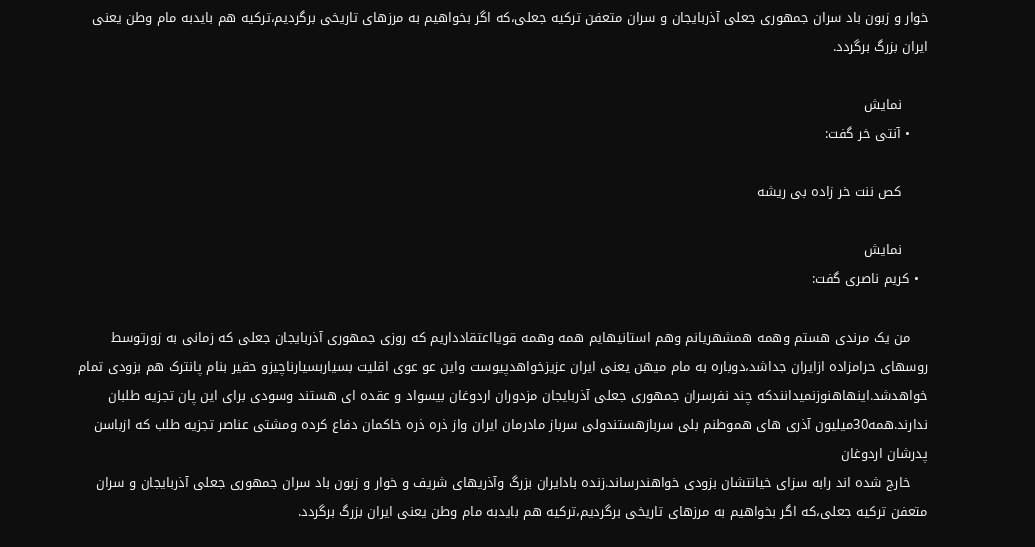خوار و زبون باد سران جمهوری جعلی آذربایجان و سران متعفن ترکیه جعلی،که اگر بخواهیم به مرزهای تاریخی برگردیم،ترکیه هم بایدبه مام وطن یعنی ایران بزرگ برگردد.

      نمایش
    • آنتی خر گفت:

      کص ننت خر زاده بی ریشه

      نمایش
  • کریم ناصری گفت:

    من یک مرندی هستم وهمه همشهریانم وهم استانیهایم همه وهمه قویااعتقادداریم که روزی جمهوری آذربایجان جعلی که زمانی به زورتوسط روسهای حرامزاده ازایران جداشد،دوباره به مام میهن یعنی ایران عزیزخواهدپیوست واین عو عوی اقلیت بسیاربسیارناچیزو حقیر بنام پانترک هم بزودی تمام خواهدشد.اینهاهنوزنمیدانندکه چند نفرسران جمهوری جعلی آذربایجان مزدوران اردوغان بیسواد و عقده ای هستند وسودی برای این پان تجزیه طلبان ندارند.همه30میلیون آذری های هموطنم بلی سربازهستندولی سرباز مادرمان ایران واز ذره ذره خاکمان دفاع کرده ومشتی عناصر تجزیه طلب که ازباسن پدرشان اردوغان
    خارج شده اند رابه سزای خیانتشان بزودی خواهندرساند.زنده بادایران بزرگ وآذریهای شریف و خوار و زبون باد سران جمهوری جعلی آذربایجان و سران متعفن ترکیه جعلی،که اگر بخواهیم به مرزهای تاریخی برگردیم،ترکیه هم بایدبه مام وطن یعنی ایران بزرگ برگردد.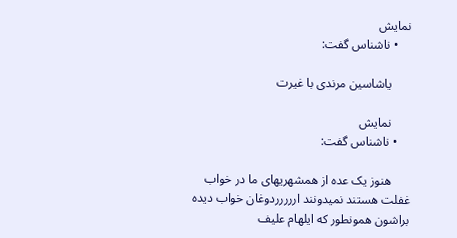نمایش
    • ناشناس گفت:

      یاشاسین مرندی با غیرت

      نمایش
    • ناشناس گفت:

      هنوز یک عده از همشهریهای ما در خواب غفلت هستند نمیدونند اررررردوغان خواب دیده براشون همونطور که ایلهام علیف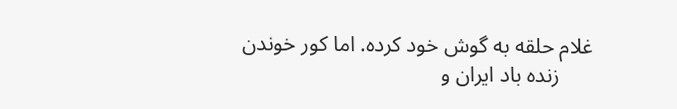غلام حلقه به گوش خود کرده. اما کور خوندن
      زنده باد ایران و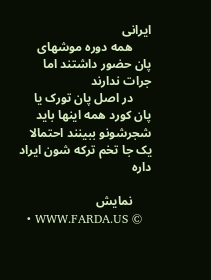ایرانی
      همه دوره موشهای پان حضور داشتند اما جرات ندارند
      در اصل پان تورک یا پان کورد همه اینها باید شجرشونو ببینند احتمالا یک جا تخم ترکه شون ایراد داره

      نمایش
  • WWW.FARDA.US ©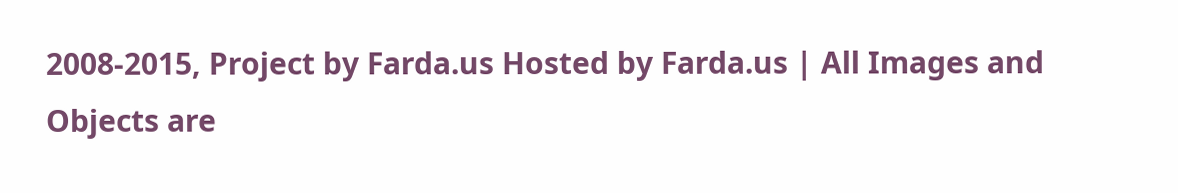2008-2015, Project by Farda.us Hosted by Farda.us | All Images and Objects are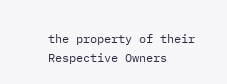the property of their Respective Owners